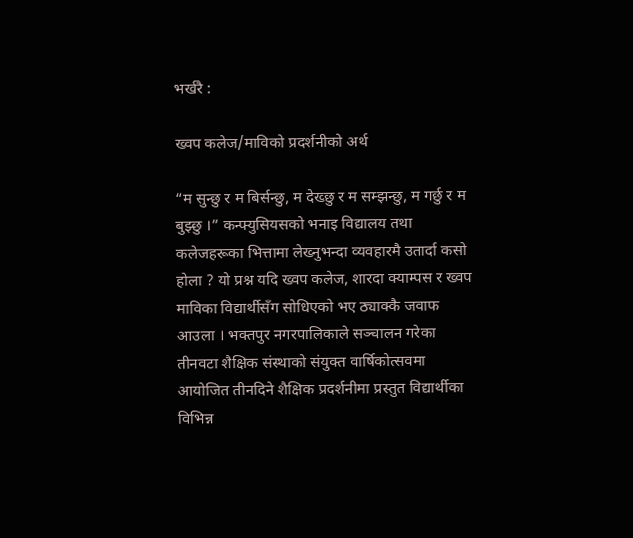भर्खरै :

ख्वप कलेज/माविको प्रदर्शनीको अर्थ

“म सुन्छु र म बिर्सन्छु, म देख्छु र म सम्झन्छु, म गर्छु र म बुझ्छु ।” कन्फ्युसियसको भनाइ विद्यालय तथा कलेजहरूका भित्तामा लेख्नुभन्दा व्यवहारमै उतार्दा कसो होला ? यो प्रश्न यदि ख्वप कलेज, शारदा क्याम्पस र ख्वप माविका विद्यार्थीसँग सोधिएको भए ठ्याक्कै जवाफ आउला । भक्तपुर नगरपालिकाले सञ्चालन गरेका तीनवटा शैक्षिक संस्थाको संयुक्त वार्षिकोत्सवमा आयोजित तीनदिने शैक्षिक प्रदर्शनीमा प्रस्तुत विद्यार्थीका विभिन्न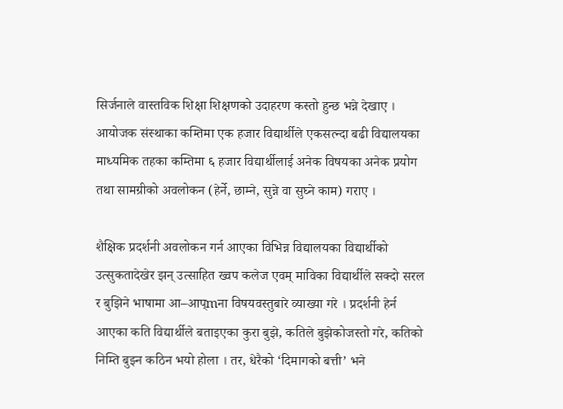सिर्जनाले वास्तविक शिक्षा शिक्षणको उदाहरण कस्तो हुन्छ भन्ने देखाए ।
आयोजक संस्थाका कम्तिमा एक हजार विद्यार्थीले एकसत्न्दा बढी विद्यालयका माध्यमिक तहका कम्तिमा ६ हजार विद्यार्थीलाई अनेक विषयका अनेक प्रयोग तथा सामग्रीको अवलोकन (हेर्ने, छाम्ने, सुन्ने वा सुघ्ने काम) गराए ।

शैक्षिक प्रदर्शनी अवलोकन गर्न आएका विभिन्न विद्यालयका विद्यार्थीको उत्सुकतादेखेर झन् उत्साहित ख्वप कलेज एवम् माविका विद्यार्थीले सक्दो सरल र बुझिने भाषामा आ–आप्mना विषयवस्तुबारे व्याख्या गरे । प्रदर्शनी हेर्न आएका कति विद्यार्थीले बताइएका कुरा बुझे, कतिले बुझेकोजस्तो गरे, कतिको निम्ति बुझ्न कठिन भयो होला । तर, धेरैको ‘दिमागको बत्ती’ भने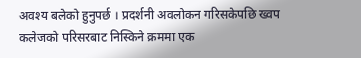अवश्य बलेको हुनुपर्छ । प्रदर्शनी अवलोकन गरिसकेपछि ख्वप कलेजको परिसरबाट निस्किने क्रममा एक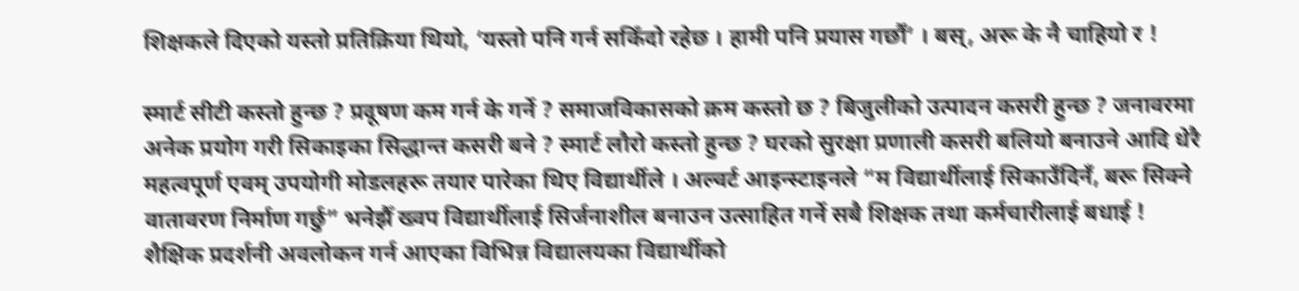शिक्षकले दिएको यस्तो प्रतिक्रिया थियो, ‘यस्तो पनि गर्न सकिँदो रहेछ । हामी पनि प्रयास गर्छौं’ । बस्, अरू के नै चाहियो र !

स्मार्ट सीटी कस्तो हुन्छ ? प्रदूषण कम गर्न के गर्ने ? समाजविकासको क्रम कस्तो छ ? बिजुलीको उत्पादन कसरी हुन्छ ? जनावरमा अनेक प्रयोग गरी सिकाइका सिद्धान्त कसरी बने ? स्मार्ट लौरो कस्तो हुन्छ ? घरको सुरक्षा प्रणाली कसरी बलियो बनाउने आदि धेरै महत्वपूर्ण एवम् उपयोगी मोडलहरू तयार पारेका थिए विद्यार्थीले । अल्वर्ट आइन्स्टाइनले “म विद्यार्थीलाई सिकाउँदिनँ, बरू सिक्ने वातावरण निर्माण गर्छु” भनेझैँ ख्वप विद्यार्थीलाई सिर्जनाशील बनाउन उत्साहित गर्ने सबै शिक्षक तथा कर्मचारीलाई बधाई !
शैक्षिक प्रदर्शनी अवलोकन गर्न आएका विभिन्न विद्यालयका विद्यार्थीको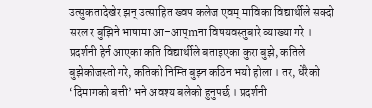उत्सुकतादेखेर झन् उत्साहित ख्वप कलेज एवम् माविका विद्यार्थीले सक्दो सरल र बुझिने भाषामा आ–आप्mना विषयवस्तुबारे व्याख्या गरे । प्रदर्शनी हेर्न आएका कति विद्यार्थीले बताइएका कुरा बुझे, कतिले बुझेकोजस्तो गरे, कतिको निम्ति बुझ्न कठिन भयो होला । तर, धेरैको ‘दिमागको बत्ती’ भने अवश्य बलेको हुनुपर्छ । प्रदर्शनी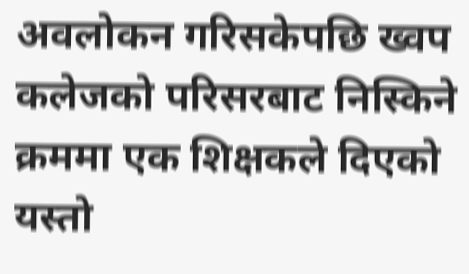अवलोकन गरिसकेपछि ख्वप कलेजको परिसरबाट निस्किने क्रममा एक शिक्षकले दिएको यस्तो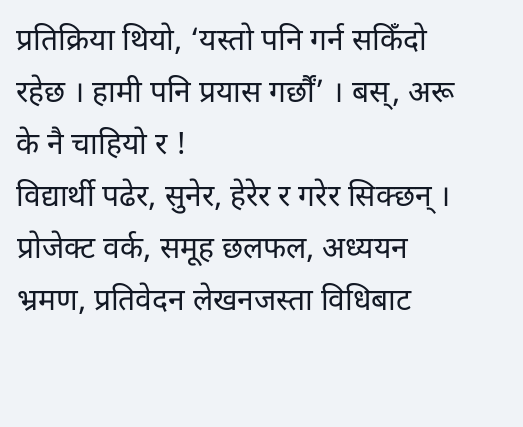प्रतिक्रिया थियो, ‘यस्तो पनि गर्न सकिँदो रहेछ । हामी पनि प्रयास गर्छौं’ । बस्, अरू के नै चाहियो र !
विद्यार्थी पढेर, सुनेर, हेरेर र गरेर सिक्छन् । प्रोजेक्ट वर्क, समूह छलफल, अध्ययन भ्रमण, प्रतिवेदन लेखनजस्ता विधिबाट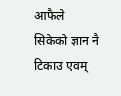आफैले सिकेको ज्ञान नै टिकाउ एवम्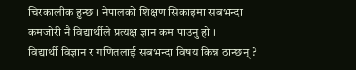चिरकालीक हुन्छ । नेपालको शिक्षण सिकाइमा सबभन्दा कमजोरी नै विद्यार्थीले प्रत्यक्ष ज्ञान कम पाउनु हो ।
विद्यार्थी विज्ञान र गणितलाई सबभन्दा विषय किन्न ठान्छन् ?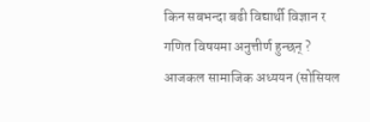किन सबभन्दा बढी विद्यार्थी विज्ञान र गणित विषयमा अनुत्तीर्ण हुन्छन् ? आजकल सामाजिक अध्ययन (सोसियल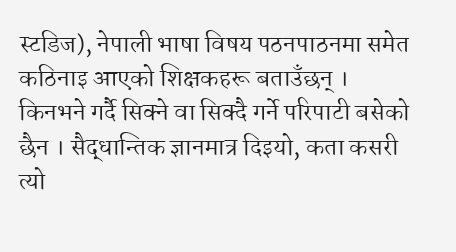स्टडिज), नेपाली भाषा विषय पठनपाठनमा समेत कठिनाइ आएको शिक्षकहरू बताउँछन् । किनभने गर्दै सिक्ने वा सिक्दै गर्ने परिपाटी बसेको छैन । सैद्धान्तिक ज्ञानमात्र दिइयो, कता कसरी त्यो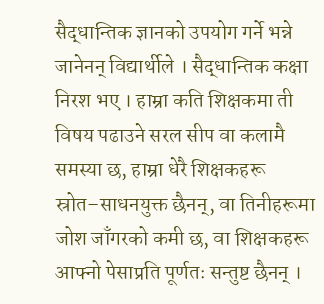सैद्धान्तिक ज्ञानको उपयोग गर्ने भन्ने जानेनन् विद्यार्थीले । सैद्धान्तिक कक्षा निरश भए । हाम्रा कति शिक्षकमा ती विषय पढाउने सरल सीप वा कलामै समस्या छ, हाम्रा धेरै शिक्षकहरू स्रोत–साधनयुक्त छैनन्, वा तिनीहरूमा जोश जाँगरको कमी छ, वा शिक्षकहरू आफ्नो पेसाप्रति पूर्णतः सन्तुष्ट छैनन् ।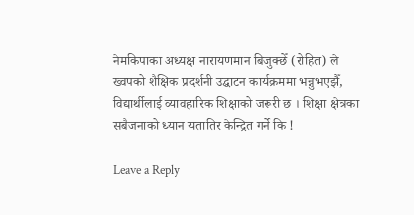नेमकिपाका अध्यक्ष नारायणमान बिजुक्छेँ (रोहित) ले ख्वपको शैक्षिक प्रदर्शनी उद्घाटन कार्यक्रममा भन्नुभएझैँ, विद्यार्थीलाई व्यावहारिक शिक्षाको जरूरी छ । शिक्षा क्षेत्रका सबैजनाको ध्यान यतातिर केन्द्रित गर्ने कि !

Leave a Reply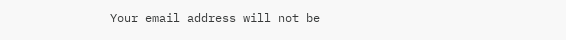Your email address will not be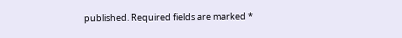published. Required fields are marked *